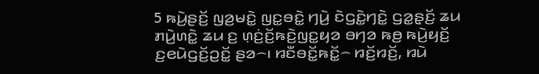5 ꤒꤣꤧ꤬ꤔꤢꤩ꤬ ꤜꤤ꤬ꤗꤢꤧ꤭ ꤜꤢ꤭ꤋꤢꤧ꤭ ꤚꤣꤧ꤬ ꤢꤧꤞꤢꤧ꤭ꤚꤢꤧ꤭ ꤞꤤ꤭ꤔ꤫ꤢꤩ꤬ ꤘꤣ ꤊꤣꤧ꤬ꤛꤢꤧ꤭ ꤘꤣ ꤢ꤬ ꤛ꤫ꤢꤦ꤬ꤢꤩ꤬ꤒꤢꤧ꤬ꤜꤢ꤭ꤟꤤ ꤋꤚꤤ ꤒꤥ꤬ ꤒꤣꤧ꤬ꤟꤢꤩ꤬ ꤢ꤬ꤕꤣꤧꤞꤢꤩ꤬ꤑꤢꤩ꤭ ꤔꤤ꤮꤯ ꤙꤢꤪꤋꤢꤩ꤭ꤒꤢꤩ꤭꤮ ꤙꤢꤩ꤬ꤙꤢꤩ꤬, ꤙꤣꤧ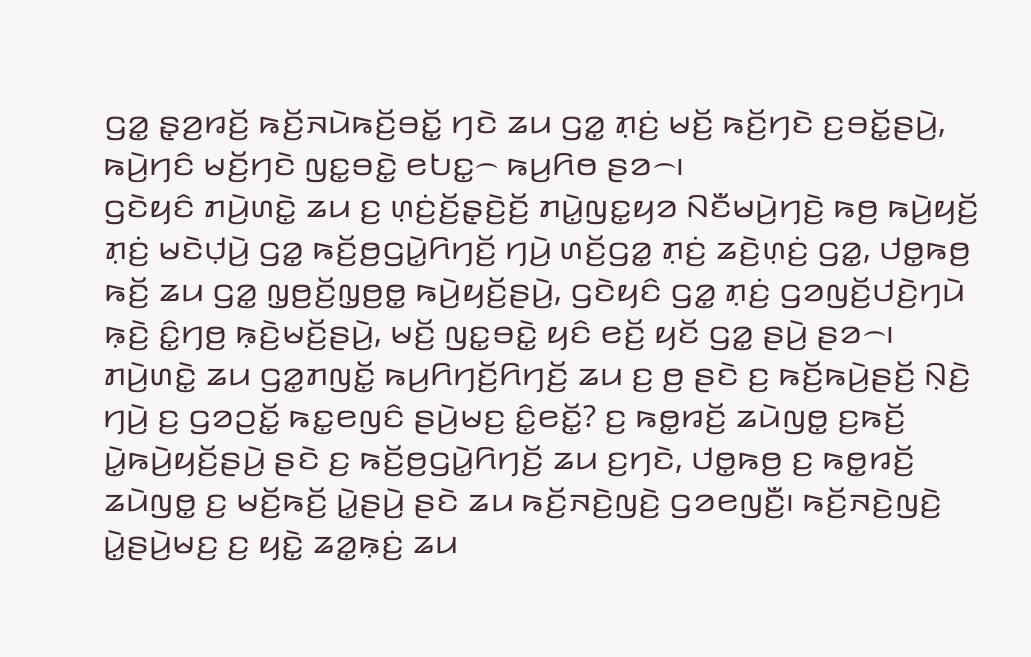ꤞꤤ꤭ ꤔ꤫ꤤ꤬ꤙꤢꤩ꤬ ꤒꤢꤩ꤬ꤏꤣꤧꤒꤢꤩ꤬ꤋꤢꤩ꤭ ꤚꤢꤧ ꤘꤣ ꤞꤤ꤭ ꤊ꤫ꤢꤦ꤬ ꤗꤢꤩ꤬ ꤒꤢꤩ꤬ꤚꤢꤧ ꤢ꤬ꤋꤢꤩ꤭ꤔꤣꤧ꤬, ꤒꤣꤧ꤬ꤚꤢꤨ ꤗꤢꤩ꤬ꤚꤢꤧ ꤜꤢ꤭ꤋꤢꤧ꤭ ꤕꤝꤢ꤭꤮ ꤒꤣ꤬ꤖꤥ ꤔꤤ꤮꤯
ꤞꤢꤧꤟꤢꤨ ꤊꤣꤧ꤬ꤛꤢꤧ꤭ ꤘꤣ ꤢ꤬ ꤛ꤫ꤢꤦ꤬ꤢꤩ꤬ꤔ꤫ꤢꤧ꤬ꤢꤩ꤬ ꤊꤣꤧ꤭ꤜꤢ꤭ꤟꤤ ꤡꤢꤪꤗꤣꤧ꤬ꤚꤢꤧ꤬ ꤒꤥ꤬ ꤒꤣꤧ꤬ꤟꤢꤩ꤬ ꤊ꤫ꤢꤦ꤬ ꤗꤢꤧꤓ꤫ꤣꤧ꤬ ꤞꤤ꤭ ꤒꤢꤩ꤬ꤥ꤬ꤞꤣꤧ꤭ꤖꤚꤢꤩ꤬ ꤚꤣꤧ꤬ ꤛꤢꤩ꤬ꤞꤤ꤭ ꤊ꤫ꤢꤦ꤬ ꤘꤢꤧ꤬ꤛ꤫ꤢꤦ꤬ ꤞꤤ꤭, ꤓꤥ꤭ꤒꤥ꤬ ꤒꤢꤩ꤬ ꤘꤣ ꤞꤤ꤭ ꤜ꤫ꤥ꤬ꤢꤩ꤬ꤜ꤫ꤥ꤬ꤥ꤭ ꤒꤣꤧ꤬ꤟꤢꤩ꤬ꤔꤣꤧ꤬, ꤞꤢꤧꤟꤢꤨ ꤞꤤ꤭ ꤊ꤫ꤢꤦ꤬ ꤞꤤꤜꤢꤩ꤬ꤓꤢꤧ꤬ꤚꤣꤧ ꤒ꤫ꤢꤧ꤬ ꤢꤨ꤭ꤚꤥ꤬ ꤒ꤫ꤢꤧ꤬ꤗꤢꤩ꤬ꤔꤣꤧ꤬, ꤗꤢꤩ꤬ ꤜꤢ꤭ꤋꤢꤧ꤭ ꤟꤢꤨ ꤕꤢꤩ꤬ ꤟꤢꤩ ꤞꤤ꤭ ꤔꤣꤧ꤬ ꤔꤤ꤮꤯
ꤊꤣꤧ꤬ꤛꤢꤧ꤭ ꤘꤣ ꤞꤤ꤭ꤊꤜꤢꤩ꤭ ꤒꤣ꤬ꤖꤚꤢꤩ꤬ꤖꤚꤢꤩ꤬ ꤘꤣ ꤢ꤬ ꤥ꤬ ꤔꤢꤧ ꤢ꤬ ꤒꤢꤩ꤬ꤒꤣꤧ꤬ꤔꤢꤩ꤬ ꤡ꤫ꤢꤧ꤬ ꤚꤣꤧ꤬ ꤢ꤬ ꤞꤤꤑꤢꤩ꤭ ꤒꤢ꤭ꤕꤜꤢꤨ ꤔꤣꤧ꤬ꤗꤢ꤬ ꤢꤨ꤭ꤕꤢꤩ꤭? ꤢ꤬ ꤒꤥ꤭ꤙꤢꤩ꤬ ꤘꤣꤧꤜꤥ꤭ ꤢ꤬ꤒꤢꤩ꤬ ꤣꤧ꤭ꤒꤣꤧ꤬ꤟꤢꤩ꤬ꤔꤣꤧ꤬ ꤔꤢꤧ ꤢ꤬ ꤒꤢꤩ꤬ꤥ꤬ꤞꤣꤧ꤭ꤖꤚꤢꤩ꤬ ꤘꤣ ꤢ꤬ꤚꤢꤧ, ꤓꤥ꤭ꤒꤥ꤬ ꤢ꤬ ꤒꤥ꤭ꤙꤢꤩ꤬ ꤘꤣꤧꤜꤥ꤭ ꤢ꤬ ꤗꤢꤩ꤬ꤒꤢꤩ꤬ ꤣꤧ꤭ꤔꤣꤧ꤬ ꤔꤢꤧ ꤘꤣ ꤒꤢꤩ꤬ꤏꤢꤧ꤬ꤜꤢꤧ꤬ ꤞꤤꤕꤜꤢꤪ꤬꤯ ꤒꤢꤩ꤬ꤏꤢꤧ꤬ꤜꤢꤧ꤬ ꤣꤧ꤭ꤔꤣꤧ꤬ꤗꤢ꤬ ꤢ꤬ ꤟꤢꤧ꤭ ꤘꤤ꤭ꤒ꤫ꤢꤦ꤬ ꤘꤣ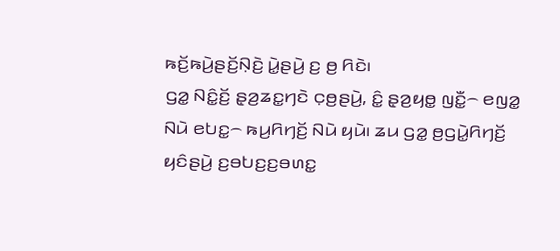ꤒꤢꤩ꤬ꤒꤣꤧ꤬ꤔꤢꤩ꤬ꤡ꤫ꤢꤧ꤬ ꤣꤧ꤭ꤔꤣꤧ꤬ ꤢ꤬ ꤥ꤬ ꤖꤢꤧ꤯
ꤞꤤ꤭ ꤡꤢꤨ꤭ꤢꤩ꤬ ꤔ꤫ꤤ꤬ꤘꤢ꤭ꤚꤢꤧ ꤍ꤫ꤥ꤬ꤔꤣꤧ꤬, ꤢꤨ꤭ ꤔ꤫ꤤ꤬ꤟꤥ꤭ ꤜꤢꤪ꤭꤮ ꤕꤜꤤ꤭ ꤡꤣꤧ ꤕꤝꤢ꤭꤮ ꤒꤣ꤬ꤖꤚꤢꤩ꤬ ꤡꤣꤧ ꤟꤣꤧ꤯ ꤘꤣ ꤞꤤ꤭ ꤥ꤬ꤞꤣꤧ꤭ꤖꤚꤢꤩ꤬ ꤟꤢꤨꤔꤣꤧ꤬ ꤢ꤬ꤋꤝꤢ꤬ꤢ꤬ꤋꤛꤢ꤭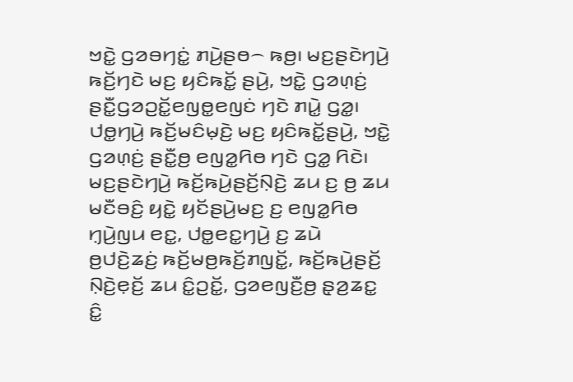ꤠꤢꤧ꤭ ꤞꤤꤋꤚꤢꤦ꤭ ꤊꤣꤧ꤬ꤔꤥ꤮ ꤒꤥ꤬꤯ ꤗꤢ꤬ꤔꤢꤧꤚꤣꤧ꤬ ꤒꤢꤩ꤬ꤚꤢꤧ ꤗꤢ꤬ ꤟꤢꤨꤒꤢꤩ꤭ ꤔꤣꤧ꤬, ꤠꤢꤧ꤭ ꤞꤤꤛ꤫ꤢꤦ꤬ ꤔꤢꤪ꤭ꤞꤤꤑꤢꤩ꤭ꤕꤜꤥ꤭ꤕꤜꤢꤦ ꤚꤢꤧ ꤊꤣꤧ꤭ ꤞꤤ꤭꤯ ꤓꤥ꤭ꤚꤣꤧ꤬ ꤒꤢꤩ꤬ꤗꤢꤨꤗ꤫ꤢꤧ꤬ ꤗꤢ꤬ ꤟꤢꤨꤒꤢꤩ꤭ꤔꤣꤧ꤬, ꤠꤢꤧ꤭ ꤞꤤꤛ꤫ꤢꤦ꤬ ꤔꤢꤪ꤭ꤥ꤬ ꤕꤜꤤ꤭ꤖꤥ ꤚꤢꤧ ꤞꤤ꤭ ꤖꤢꤧ꤯
ꤗꤢ꤬ꤔꤢꤧꤚꤣꤧ꤬ ꤒꤢꤩ꤬ꤒꤣꤧ꤬ꤔꤢꤩ꤬ꤡ꤫ꤢꤧ꤬ ꤘꤣ ꤢ꤬ ꤥ꤬ ꤘꤣ ꤗꤢꤪꤋꤢꤨ꤬ ꤟꤢꤧ꤭ ꤟꤢꤩꤔꤣꤧ꤬ꤗꤢ꤬ ꤢ꤬ ꤕꤜꤤ꤭ꤖꤥ ꤚ꤫ꤣꤧ꤬ꤜꤣ ꤕꤢ꤭, ꤓꤥ꤭ꤕꤢ꤭ꤚꤣꤧ꤬ ꤢ꤬ ꤘꤣꤧ ꤥ꤬ꤓꤢꤧ꤬ꤘꤢꤦ꤬ ꤒꤢꤩ꤬ꤗꤥ꤬ꤒꤢꤩ꤬ꤊꤜꤢꤩ꤭, ꤒꤢꤩ꤬ꤒꤣꤧ꤬ꤔꤢꤩ꤬ ꤡ꤫ꤢꤧ꤬ꤕ꤫ꤢꤩ꤬ ꤘꤣ ꤢꤨ꤭ꤑꤢꤩ꤭, ꤞꤤꤕꤜꤢꤪ꤬ꤥ꤬ ꤔ꤫ꤤ꤬ꤘꤢ꤭ ꤢꤨ꤭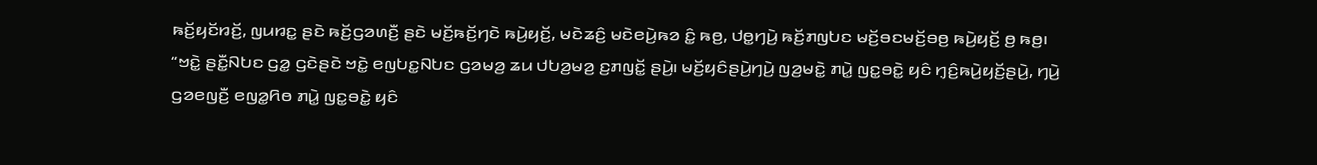ꤒꤢꤩ꤬ꤟꤢꤩꤙꤢꤩ꤬, ꤜꤣꤙꤢ꤭ ꤔꤢꤧ ꤒꤢꤩ꤬ꤞꤤꤛꤢꤪ꤬ ꤔꤢꤧ ꤗꤢꤩ꤬ꤒꤢꤩ꤬ꤚꤢꤧ ꤒꤣꤧ꤬ꤟꤢꤩ꤬, ꤗꤢꤧꤘꤢꤨ꤬ ꤗꤢꤧꤕꤣꤧ꤬ꤒꤤ ꤢꤨ꤭ ꤒꤥ꤬, ꤓꤥ꤭ꤚꤣꤧ꤬ ꤒꤢꤩ꤬ꤊꤜꤝꤢ ꤗꤢꤩ꤬ꤋꤢꤗꤢꤩ꤬ꤋꤥ꤬ ꤒꤣꤧ꤬ꤟꤢꤩ꤬ ꤥ꤬ ꤒꤥ꤬꤯
“ꤠꤢꤧ꤭ ꤔꤢꤪ꤭ꤡꤝꤢ ꤞꤤ꤭ ꤞꤢꤧꤔꤢꤧ ꤠꤢꤧ꤭ ꤕꤜꤝꤢ꤭ꤡꤝꤢ ꤞꤤꤗꤤ꤬ ꤘꤣ ꤓꤝꤤ꤬ꤗꤤ꤬ ꤢ꤬ꤊꤜꤢꤩ꤭ ꤔꤣꤧ꤬꤯ ꤗꤢꤩ꤬ꤟꤢꤨꤔꤣꤧ꤬ꤚꤣꤧ꤬ ꤜꤤ꤬ꤗꤢꤧ꤭ ꤊꤣꤧ꤭ ꤜꤢ꤭ꤋꤢꤧ꤭ ꤟꤢꤨ ꤚ꤫ꤢꤨ꤬ꤒꤣꤧ꤬ꤟꤢꤩ꤬ꤔꤣꤧ꤬, ꤚꤣꤧ꤬ ꤞꤤꤕꤜꤢꤪ꤬ ꤕꤜꤤ꤭ꤖꤥ ꤊꤣꤧ꤭ ꤜꤢ꤭ꤋꤢꤧ꤭ ꤟꤢꤨ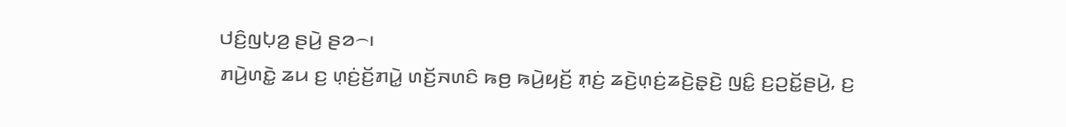ꤓꤢꤨ꤬ꤜꤝ꤫ꤤ꤬ ꤔꤣꤧ꤬ ꤔꤤ꤮꤯
ꤊꤣꤧ꤬ꤛꤢꤧ꤭ ꤘꤣ ꤢ꤬ ꤛ꤫ꤢꤦ꤬ꤢꤩ꤬ꤊꤣꤧ꤭ ꤛꤢꤩ꤬ꤏꤛꤢꤨ ꤒꤥ꤬ ꤒꤣꤧ꤬ꤟꤢꤩ꤬ ꤊ꤫ꤢꤦ꤬ ꤘꤢꤧ꤬ꤛ꤫ꤢꤦ꤬ꤘꤢꤧ꤬ꤔ꤫ꤢꤧ꤬ ꤜꤢꤨ꤭ ꤢ꤬ꤑꤢꤩ꤭ꤔꤣꤧ꤬, ꤢ꤬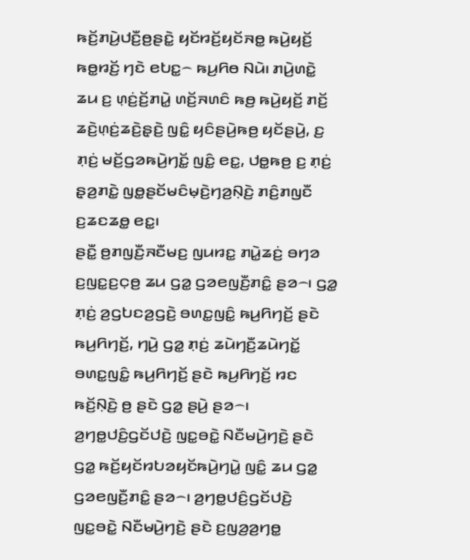ꤒꤢꤩ꤬ꤊꤣꤧ꤬ꤓꤢꤪ꤬ꤥ꤬ꤔꤢꤧ꤭ ꤟꤢꤩꤙꤢꤩ꤬ꤟꤢꤩꤏꤥ꤭ ꤒꤣꤧ꤬ꤟꤢꤩ꤬ ꤒꤥ꤭ꤙꤢꤩ꤬ ꤚꤢꤧ ꤕꤝꤢ꤭꤮ ꤒꤣ꤬ꤖꤥ ꤡꤣꤧ꤯ ꤊꤣꤧ꤬ꤛꤢꤧ꤭ ꤘꤣ ꤢ꤬ ꤛ꤫ꤢꤦ꤬ꤢꤩ꤬ꤊꤣꤧ꤭ ꤛꤢꤩ꤬ꤏꤛꤢꤨ ꤒꤥ꤬ ꤒꤣꤧ꤬ꤟꤢꤩ꤬ ꤊꤢꤩ꤬ ꤘꤢꤧ꤬ꤛ꤫ꤢꤦ꤬ꤘꤢꤧ꤬ꤔ꤫ꤢꤧ꤬ ꤜꤢꤨ꤭ ꤟꤢꤨꤔꤣꤧ꤬ꤒꤥ꤬ ꤟꤢꤩꤔꤣꤧ꤬, ꤢ꤬ ꤊ꤫ꤢꤦ꤬ ꤗꤢꤩ꤬ꤞꤤꤒꤣꤧ꤬ꤚꤢꤩ꤭ ꤜꤢꤨ꤭ ꤕꤢ꤭, ꤓꤥ꤭ꤒꤥ꤬ ꤢ꤬ ꤊ꤫ꤢꤦ꤬ ꤔ꤫ꤤ꤬ꤊꤢꤧ꤭ ꤜꤥ꤭ꤔꤢꤩꤗꤢꤨꤗ꤫ꤢꤧ꤬ꤚꤤ꤬ꤡ꤫ꤢꤧ꤬ ꤊꤢꤨ꤬ꤊꤜꤢꤪ ꤢ꤬ꤘꤢꤘꤥ꤭ ꤕꤢ꤭꤯
ꤔꤢꤪ꤭ ꤥ꤬ꤊꤜꤢꤪ꤬ꤏꤢꤪꤗꤢ꤬ ꤜꤣꤙꤢ꤭ ꤊꤣꤧ꤭ꤘꤢꤦ꤬ ꤋꤚꤤ ꤢ꤬ꤜꤢ꤭ꤢ꤬ꤍ꤫ꤥ꤬ ꤘꤣ ꤞꤤ꤭ ꤞꤤꤕꤜꤢꤪ꤬ꤊꤢꤨ꤭ ꤔꤤ꤮꤯ ꤞꤤ꤭ ꤊ꤫ꤢꤦ꤬ ꤤ꤬ꤞꤝꤢꤤ꤬ꤞꤢꤧ꤬ ꤋꤛꤢ꤭ꤜꤢꤨ꤭ ꤒꤣ꤬ꤖꤚꤢꤩ꤬ ꤔꤢꤧ ꤒꤣ꤬ꤖꤚꤢꤩ꤬, ꤚꤣꤧ꤬ ꤞꤤ꤭ ꤊ꤫ꤢꤦ꤬ ꤘꤣꤧꤚꤢꤪ꤬ꤘꤣꤧꤚꤢꤩ꤭ ꤋꤛꤢ꤭ꤜꤢꤨ꤭ ꤒꤣ꤬ꤖꤚꤢꤩ꤬ ꤔꤢꤧ ꤒꤣ꤬ꤖꤚꤢꤩ꤬ ꤙꤢ ꤒꤢꤩ꤬ꤡ꤫ꤢꤧ꤬ ꤥ꤬ ꤔꤢꤧ ꤞꤤ꤭ ꤔꤣꤧ꤬ ꤔꤤ꤮꤯ ꤤ꤬ꤚꤥ꤭ꤓꤢꤨ꤬ꤞꤢꤩꤓꤢꤧ꤬ ꤜꤢ꤭ꤋꤢꤧ꤭ ꤡꤢꤪꤗꤣꤧ꤬ꤚꤢꤧ꤬ ꤔꤢꤧ ꤞꤤ꤭ ꤒꤢꤩ꤬ꤟꤢꤩꤙꤝꤤꤟꤢꤩꤒꤣꤧ꤬ꤚꤣꤧ꤭ ꤜꤢꤨ꤭ ꤘꤣ ꤞꤤ꤭ ꤞꤤꤕꤜꤢꤪ꤬ꤊꤢꤨ꤭ ꤔꤤ꤮꤯ ꤤ꤬ꤚꤥ꤭ꤓꤢꤨ꤬ꤞꤢꤩꤓꤢꤧ꤬ ꤜꤢ꤭ꤋꤢꤧ꤭ ꤡꤢꤪꤗꤣꤧ꤬ꤚꤢꤧ꤬ ꤔꤢꤧ ꤢ꤬ꤜꤤ꤬ꤤ꤬ꤚꤥ꤭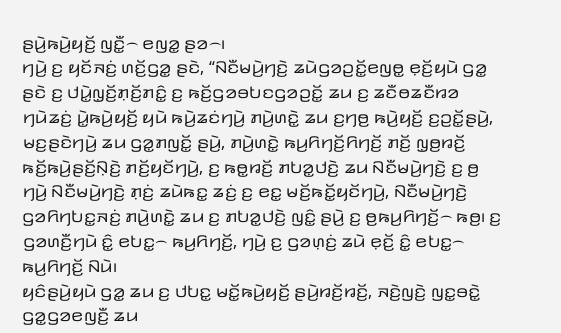ꤔꤣꤧ꤬ꤒꤣꤧ꤬ꤟꤢꤩ꤬ ꤜꤢꤪ꤭꤮ ꤕꤜꤤ꤭ ꤔꤤ꤮꤯
ꤚꤣꤧ꤬ ꤢ꤬ ꤟꤢꤩꤏꤢꤦ꤬ ꤛꤢꤩ꤬ꤞꤤ꤭ ꤔꤢꤧ, “ꤡꤢꤪꤗꤣꤧ꤬ꤚꤢꤧ꤬ ꤘꤣꤧꤞꤤꤑꤢꤩ꤭ꤕꤜꤥ꤭ ꤕ꤫ꤢꤩ꤬ꤟꤣꤧ ꤞꤤ꤭ ꤔꤢꤧ ꤢ꤬ ꤓꤣꤧ꤭ꤜ꤫ꤢꤩ꤬ꤊ꤫ꤢꤩ꤬ꤊꤢꤨ꤭ ꤢ꤬ ꤒꤢꤩ꤬ꤞꤤꤋꤝꤢꤞꤤꤑꤢꤩ꤭ ꤘꤣ ꤢ꤬ ꤘꤢꤪꤥꤘꤢꤪꤙꤤ ꤚꤣꤧꤘꤢꤦ꤬ ꤣꤧ꤭ꤒꤣꤧ꤬ꤟꤢꤩ꤬ ꤟꤣꤧ ꤒꤣꤧ꤬ꤘꤢꤦꤚꤣꤧ꤬ ꤊꤣꤧ꤬ꤛꤢꤧ꤭ ꤘꤣ ꤢ꤬ꤚꤥ꤬ ꤒꤣꤧ꤬ꤟꤢꤩ꤬ ꤢ꤬ꤑꤢꤩ꤭ꤔꤣꤧ꤬,
ꤗꤢ꤬ꤔꤢꤧꤚꤣꤧ꤬ ꤘꤣ ꤞꤤ꤭ꤊꤜꤢꤩ꤭ ꤔꤣꤧ꤬, ꤊꤣꤧ꤬ꤛꤢꤧ꤭ ꤒꤣ꤬ꤖꤚꤢꤩ꤬ꤖꤚꤢꤩ꤬ ꤊꤢꤩ꤬ ꤜ꤫ꤥ꤬ꤙꤢꤩ꤬ ꤒꤢꤩ꤬ꤒꤣꤧ꤬ꤔꤢꤩ꤬ꤡ꤫ꤢꤧ꤬ ꤊꤢꤩ꤬ꤟꤢꤩꤚꤣꤧ꤬, ꤢ꤬ ꤒꤥ꤭ꤙꤢꤩ꤬ ꤊꤝꤤ꤭ꤓꤢꤧ꤬ ꤘꤣ ꤡꤢꤪꤗꤣꤧ꤬ꤚꤢꤧ꤬ ꤢ꤬ ꤥ꤬ ꤚꤣꤧ꤬ ꤡꤢꤪꤗꤣꤧ꤬ꤚꤢꤧ꤬ ꤊ꤫ꤢꤦ꤬ ꤘꤣꤧꤒꤢ꤭ ꤘꤢꤦ꤬ ꤢ꤬ ꤕꤢ꤭ ꤗꤢꤩ꤬ꤒꤢꤩ꤭ꤟꤢꤩꤚꤣꤧ꤬, ꤡꤢꤪꤗꤣꤧ꤬ꤚꤢꤧ꤬ ꤞꤤꤖꤚꤝꤢ꤭ꤏꤢꤦ꤬ ꤊꤣꤧ꤬ꤛꤢꤧ꤭ ꤘꤣ ꤢ꤬ ꤊꤝꤤ꤭ꤓꤢꤧ꤬ ꤜꤢꤨ꤭ ꤔꤣꤧ꤬ ꤢ꤬ ꤥ꤬ꤒꤣ꤬ꤖꤚꤢꤩ꤬꤮ ꤒꤥ꤬꤯ ꤢ꤬ ꤞꤤꤛꤢꤪ꤬ꤚꤣꤧ ꤢꤨ꤭ ꤕꤝꤢ꤭꤮ ꤒꤣ꤬ꤖꤚꤢꤩ꤬, ꤚꤣꤧ꤬ ꤢ꤬ ꤞꤤꤛ꤫ꤢꤦ꤬ ꤘꤣꤧ ꤕ꤫ꤢꤩ꤬ ꤢꤨ꤭ ꤕꤝꤢ꤭꤮ ꤒꤣ꤬ꤖꤚꤢꤩ꤬ ꤡꤣꤧ꤯
ꤟꤢꤨꤔꤣꤧ꤬ꤟꤣꤧ ꤞꤤ꤭ ꤘꤣ ꤢ꤬ ꤓꤝꤢ꤭ ꤗꤢꤩ꤭ꤒꤣꤧ꤬ꤟꤢꤩ꤬ ꤔꤣꤧ꤬ꤙꤢꤩ꤬ꤙꤢꤩ꤬, ꤏꤢꤧ꤬ꤜꤢꤧ꤬ ꤜꤢ꤭ꤋꤢꤧ꤭ ꤞꤤ꤭ꤞꤤꤕꤜꤢꤪ꤬ ꤘꤣ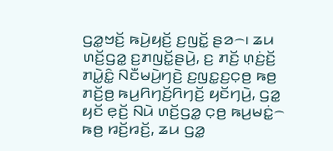ꤞꤤ꤭ꤠꤢꤩ꤬ ꤒꤣꤧ꤬ꤟꤢꤩ꤬ ꤢ꤬ꤜꤢꤩ꤭ ꤔꤤ꤮꤯ ꤘꤣ ꤛꤢꤩ꤬ꤞꤤ꤭ ꤢ꤬ꤊꤜꤢꤩ꤭ꤔꤣꤧ꤬, ꤢ꤬ ꤊꤢꤩ꤬ ꤛ꤫ꤢꤦ꤬ꤢꤩ꤬ ꤊꤣꤧ꤭ꤢꤨ꤭ ꤡꤢꤪꤗꤣꤧ꤬ꤚꤢꤧ꤬ ꤢ꤬ꤜꤢ꤭ꤢ꤬ꤍ꤫ꤥ꤬ ꤒꤥ꤬ ꤊꤢꤩ꤬ꤥ꤬ ꤒꤣ꤬ꤖꤚꤢꤩ꤬ꤖꤚꤢꤩ꤬ ꤟꤢꤩꤚꤣꤧ꤬, ꤞꤤ꤭ ꤟꤢꤩ ꤕ꤫ꤢꤩ꤬ ꤡꤣꤧ ꤛꤢꤩ꤬ꤞꤤ꤭ ꤍ꤫ꤥ꤬ ꤒꤣ꤬ꤗꤢꤦ꤭꤮ ꤒꤥ꤬ ꤙꤢꤩ꤬ꤙꤢꤩ꤬, ꤘꤣ ꤞꤤ꤭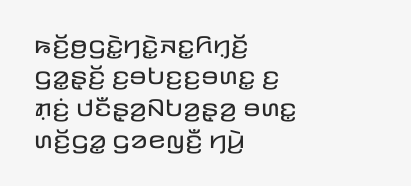ꤒꤢꤩ꤬ꤥ꤬ꤞꤢꤧ꤭ꤚꤢꤧ꤭ꤏꤢ꤭ꤖꤚ꤫ꤢꤩ꤬ ꤞꤤ꤭ꤔ꤫ꤢꤩ꤬ ꤢ꤬ꤋꤝꤢ꤬ꤢ꤬ꤋꤛꤢ꤭ ꤢ꤬ ꤊ꤫ꤢꤦ꤬ ꤓꤢꤪꤔ꤫ꤤ꤬ꤡꤝꤤ꤬ꤔ꤫ꤤ꤬ ꤋꤛꤢ꤭ ꤛꤢꤩ꤬ꤞꤤ꤭ ꤞꤤꤕꤜꤢꤪ꤬ ꤚꤣꤧ꤬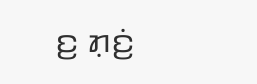ꤢ꤬ ꤊ꤫ꤢꤦ꤬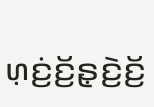ꤛ꤫ꤢꤦ꤬ꤢꤩ꤬ꤔ꤫ꤢꤧ꤬ꤢꤩ꤬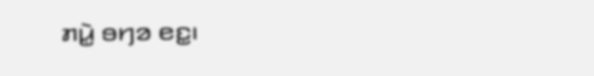ꤊꤣꤧ꤭ ꤋꤚꤤ ꤕꤢ꤭꤯